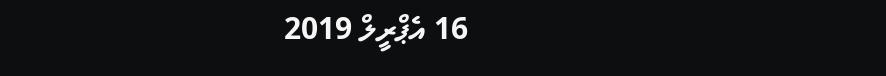16 އެޕްރީލް 2019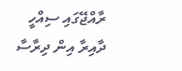ރާއްޖޭގައި ސިއްހީ ދާއިރާ އިން ދިރާސާ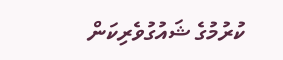ކުރުމުގެ ޝައުގުވެރިކަން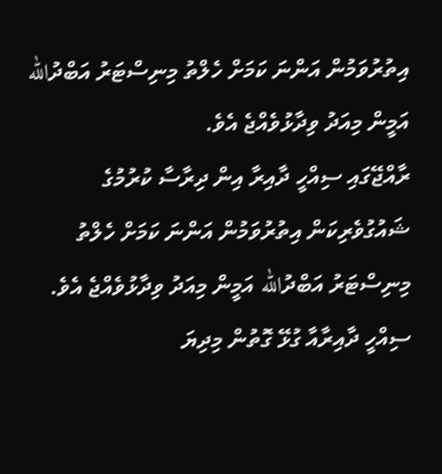އިތުރުވަމުން އަންނަ ކަމަށް ހެލްތު މިނިސްޓަރު އަބްދުالله އަމީން މިއަދު ވިދާޅުވެއްޖެ އެވެ.
ރާއްޖޭގައި ސިއްހީ ދާއިރާ އިން ދިރާސާ ކުރުމުގެ ޝައުގުވެރިކަން އިތުރުވަމުން އަންނަ ކަމަށް ހެލްތު މިނިސްޓަރު އަބްދުالله އަމީން މިއަދު ވިދާޅުވެއްޖެ އެވެ.
ސިއްހީ ދާއިރާއާ ގުޅޭ ގޮތުން މިދިޔަ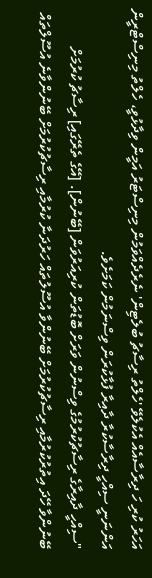އަހަރު ކުރި ހަ ދިރާސާއެއް އެކުލެވޭ 'ހެލްތު ރިސާޗު ބުލެޓިން' ނެރެދެއްވަމުން މިނިސްޓަރު އަމީން ވިދާޅުވީ، ހެލްތު މިނިސްޓްރީން އަންނަނީ ސިއްހީ ދިރާސާކުރާ ދާއިރާ ފުޅާކުރަން ވިސްނަމުން ކަމަށެވެ.
"ސިއްހީ ދާއިރާގެ ރިސާޗުކުރުމުގެ ވިސްނުން ވަރަށް ބޮޑުތަން ކުރިއަރުވަން [ބޭނުން]. [އޭގެ ތެރޭގައި] ރިސާޗު ކުރުމަށް ބޭނުންވާ ހޭދަ އިތުރުކުރުމާއި ރިސާޗުކުރުމަށް ބޭނުންވާ އުސޫލުތައް ހަރުދަނާ ކުރުމާއި ރިސާޗުކުރުމަށް ބޭނުންވާނެ އުސޫލްތައް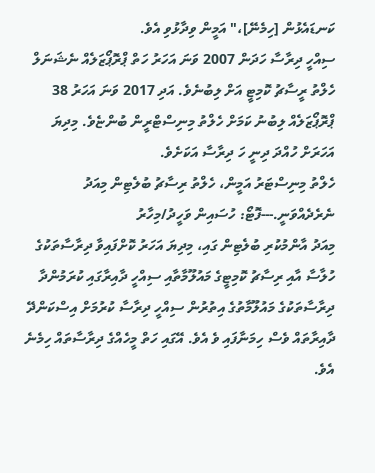ކަނޑައެޅުން [ހިމެނޭ]،" އަމީން ވިދާޅުވި އެވެ.
ސިއްހީ ދިރާސާ ހަދަން 2007 ވަނަ އަހަރު ހަތް ޕްރޮޕޯޒަލެއް ނެޝަނަލް ހެލްތު ރީސާޗު ކޮމިޓީ އަށް ލިބުނެވެ. އަދި 2017 ވަނަ އަހަރު 38 ޕްރޮޕޯޒަލެއް ލިބުނު ކަމަށް ހެލްތު މިނިސްޓްރީން ބުންޏެވެ. މިދިޔަ އަހަރަށް ހުއްދަ ދިނީ ހަ ދިރާސާ އަކަށެވެ.
ހެލްތު މިނިސްޓަރު އަމީން، ހެލްތު ރިސާޗު ބުލެޓިން މިއަދު ނެރެދެއްވަނީ.---ފޮޓޯ: ހުސައިން ވަހީދު/މިހާރު
މިއަދު އާންމުކުރި ބުލެޓިން ގައި، މިދިޔަ އަހަރު ކޮށްފައިވާ ދިރާސާތަކުގެ ހުލާސާ އާއި ރިސާޗު ކޮމިޓީގެ މައުލޫމާތާއި ސިއްހީ ދާއިރާގައި ކުރަމުންދާ ދިރާސާތަކުގެ މައުލޫމާތުގެ އިތުރުން ސިއްހީ ދިރާސާ ކުރުމަށް އިސްކަންދޭ ދާއިރާތައް ވެސް ހިމަނާފައި ވެ އެވެ. އޭގައި ހަތް މީހެއްގެ ދިރާސާތައް ހިމެނެ އެވެ.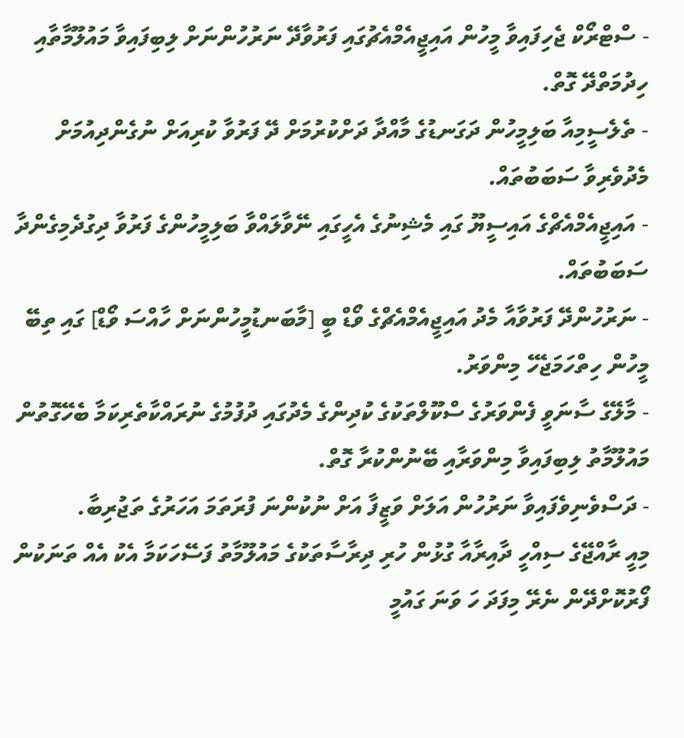- ސްޓްރޯކް ޖެހިފައިވާ މީހުން އައިޖީއެމްއެޗުގައި ފަރުވާދޭ ނަރުހުންނަށް ލިބިފައިވާ މައުލޫމާތާއި ހިދުމަތްދޭ ގޮތް.
- ތެލެސީމިއާ ބަލިމީހުން ދަގަނޑުގެ މާއްދާ ދަށްކުރުމަށް ދޭ ފަރުވާ ކުރިއަށް ނުގެންދިއުމަށް މެދުވެރިވާ ސަބަބުތައް.
- އައިޖީއެމްއެޗްގެ އައިސީޔޫ ގައި މެޝިނުގެ އެހީގައި ނޭވާލައްވާ ބަލިމީހުންގެ ފަރުވާ ދިގުދެމިގެންދާ ސަބަބުތައް.
- ނަރުހުންދޭ ފަރުވާއާ މެދު އައިޖީއެމްއެޗްގެ ވޯޑް ބީ [މާބަނޑުމީހުންނަށް ހާއްސަ ވޯޑް] ގައި ތިބޭ މީހުން ހިތްހަމަޖެހޭ މިންވަރު.
- މާލޭގެ ސާނަވީ ފެންވަރުގެ ސްކޫލްތަކުގެ ކުދިންގެ މެދުގައި ދުފުމުގެ ނުރައްކާތެރިކަމާ ބެހޭގޮތުން މައުލޫމާތު ލިބިފައިވާ މިންވަރާއި ބޭނުންކުރާ ގޮތް.
- ދަސްވެނިވެފައިވާ ނަރުހުން އަލަށް ވަޒީފާ އަށް ނުކުންނަ ފުރަތަމަ އަހަރުގެ ތަޖުރިބާ.
މިއީ ރާއްޖޭގެ ސިއްހީ ދާއިރާއާ ގުޅުން ހުރި ދިރާސާތަކުގެ މައުލޫމާތު ފަސޭހަކަމާ އެކު އެއް ތަނަކުން ފޯރުކޮށްދޭން ނެރޭ މިފަދަ ހަ ވަނަ ގައުމީ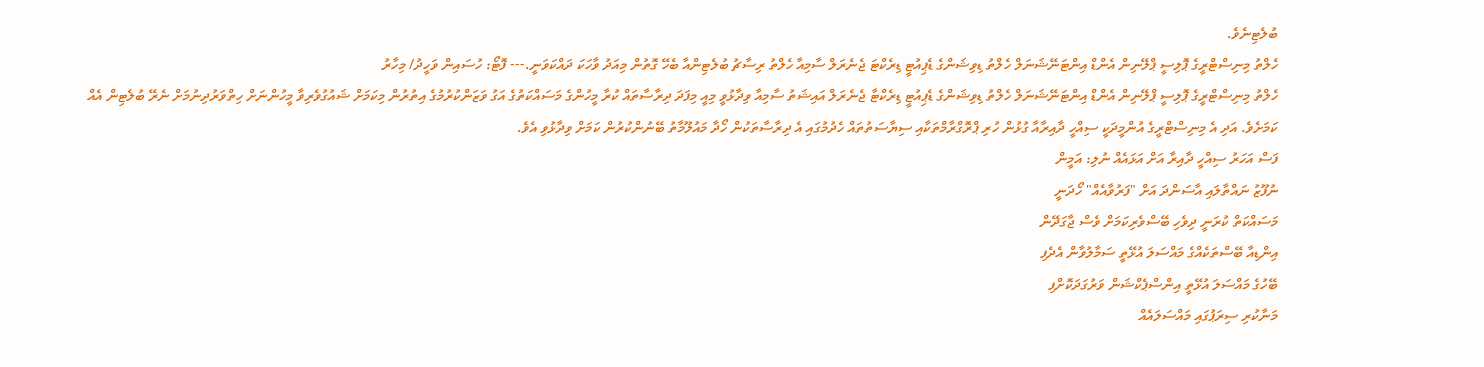ބުލެޓިނެވެ.
ހެލްތު މިނިސްޓްރީގެ ޕޮލިސީ ޕްލޭނިން އެންޑް އިންޓަނޭޝަނަލް ހެލްތު ޑިވިޝަންގެ ޑެޕިއުޓީ ޑިރެކްޓަ ޖެނެރަލް ސާމިއާ ހެލްތު ރިސާޗު ބުލެޓިންއާ ބެހޭ ގޮތުން މިއަދު ވާހަކަ ދައްކަވަނީ.--- ފޮޓޯ: ހުސައިން ވަހީދު/ މިހާރު
ހެލްތު މިނިސްޓްރީގެ ޕޮލިސީ ޕްލޭނިން އެންޑް އިންޓަނޭޝަނަލް ހެލްތު ޑިވިޝަންގެ ޑެޕިއުޓީ ޑިރެކްޓާ ޖެނެރަލް އައިޝަތު ސާމިއާ ވިދާޅުވީ މިއީ މިފަދަ ދިރާސާތައް ކުރާ މީހުންގެ މަސައްކަތުގެ އަގު ވަޒަންކުރުމުގެ އިތުރުން މިކަމަށް ޝައުގުވެރިވާ މީހުންނަށް ހިތްވަރުދިނުމަށް ނެރޭ ބުލެޓިން އެއް ކަމަށެވެ. އަދި އެ މިނިސްޓްރީގެ އުންމީދަކީ ސިއްހީ ދާއިރާއާ ގުޅުން ހުރި ޕްރޮގްރާމްތަކާއި ސިޔާސަތުތައް ހެދުމުގައި އެ ދިރާސާތަކުން ހޯދާ މައުލޫމާތު ބޭނުންކުރުން ކަމަށް ވިދާޅުވި އެވެ.
ފަސް އަހަރު ސިއްހީ ދާއިރާ އަށް އަޅައެއް ނުލި: އަމީން
ނުފޫޒު ނައްތާލައި އާސަންދަ އަށް "ފަރުވާއެއް" ހޯދަނީ
މަސައްކަތް ކުރަނީ ދިވެހި ބޭސްވެރިކަމަށް ވެސް ޖާގަދޭން
އިންޑިއާ ބޭސްތަކެއްގެ މައްސަލަ އުޅޭތީ ސަމާލުވާން އެދެފި
ބޭހުގެ މައްސަލަ އުޅޭތީ އިންސްޕެކްޝަން ވަރުގަދަކޮށްފި
މަނާކުރި ސިރަޕުގައި މައްސަލައެއް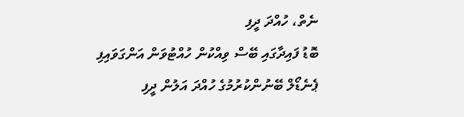ނެތް، ހުއްދަ ދީފި
ބޮޑު ފައިދާގައި ބޭސް ވިއްކުން ހުއްޓުވަން އަންގަވައިފި
ޕެނެޑޯލް ބޭނުންކުރުމުގެ ހުއްދަ އަލުން ދީފި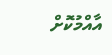އާއްމުކޮށް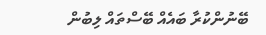ބޭނުންކުރާ ބައެއް ބޭސްތައް ލިބުން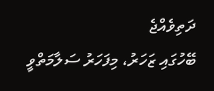ދަތިވެއްޖެ
ބޭހުގައި ޒަހަރު، މިފަހަރު ސަލާމަތްވީ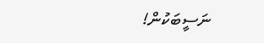ނަސީބަކުން!